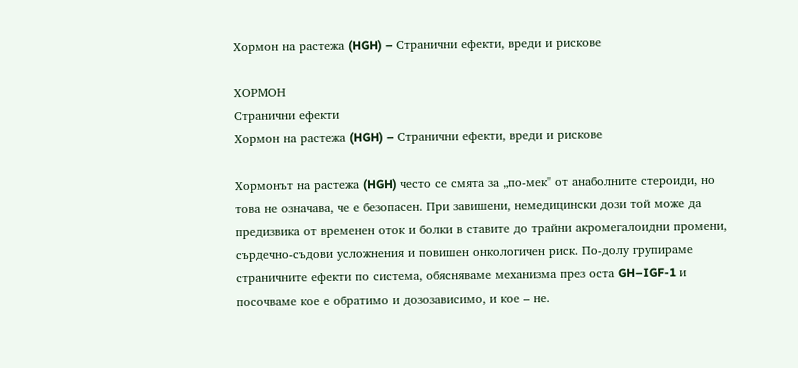Хормон на растежа (HGH) – Странични ефекти, вреди и рискове

ХОРМОН
Странични ефекти
Хормон на растежа (HGH) – Странични ефекти, вреди и рискове

Хормонът на растежа (HGH) често се смята за „по-мек" от анаболните стероиди, но това не означава, че е безопасен. При завишени, немедицински дози той може да предизвика от временен оток и болки в ставите до трайни акромегалоидни промени, сърдечно-съдови усложнения и повишен онкологичен риск. По-долу групираме страничните ефекти по система, обясняваме механизма през оста GH–IGF-1 и посочваме кое е обратимо и дозозависимо, и кое – не.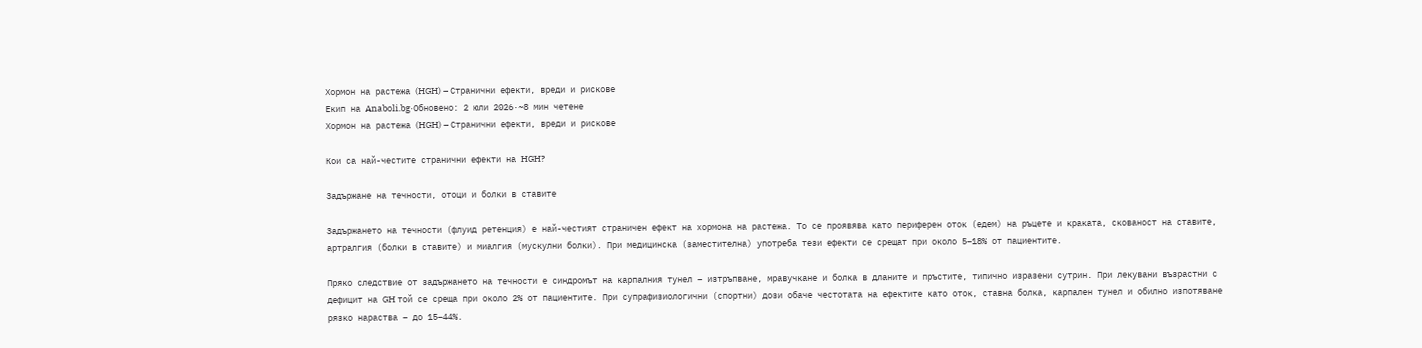Хормон на растежа (HGH) – Странични ефекти, вреди и рискове
Екип на Anaboli.bg·Обновено: 2 юли 2026·~8 мин четене
Хормон на растежа (HGH) – Странични ефекти, вреди и рискове

Кои са най-честите странични ефекти на HGH?

Задържане на течности, отоци и болки в ставите

Задържането на течности (флуид ретенция) е най-честият страничен ефект на хормона на растежа. То се проявява като периферен оток (едем) на ръцете и краката, скованост на ставите, артралгия (болки в ставите) и миалгия (мускулни болки). При медицинска (заместителна) употреба тези ефекти се срещат при около 5–18% от пациентите.

Пряко следствие от задържането на течности е синдромът на карпалния тунел – изтръпване, мравучкане и болка в дланите и пръстите, типично изразени сутрин. При лекувани възрастни с дефицит на GH той се среща при около 2% от пациентите. При супрафизиологични (спортни) дози обаче честотата на ефектите като оток, ставна болка, карпален тунел и обилно изпотяване рязко нараства – до 15–44%.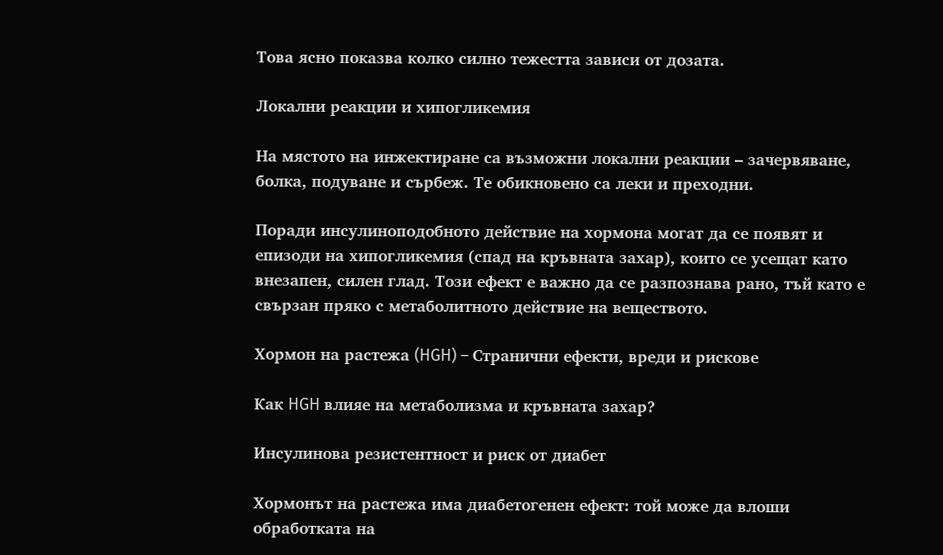Това ясно показва колко силно тежестта зависи от дозата.

Локални реакции и хипогликемия

На мястото на инжектиране са възможни локални реакции – зачервяване, болка, подуване и сърбеж. Те обикновено са леки и преходни.

Поради инсулиноподобното действие на хормона могат да се появят и епизоди на хипогликемия (спад на кръвната захар), които се усещат като внезапен, силен глад. Този ефект е важно да се разпознава рано, тъй като е свързан пряко с метаболитното действие на веществото.

Хормон на растежа (HGH) – Странични ефекти, вреди и рискове

Как HGH влияе на метаболизма и кръвната захар?

Инсулинова резистентност и риск от диабет

Хормонът на растежа има диабетогенен ефект: той може да влоши обработката на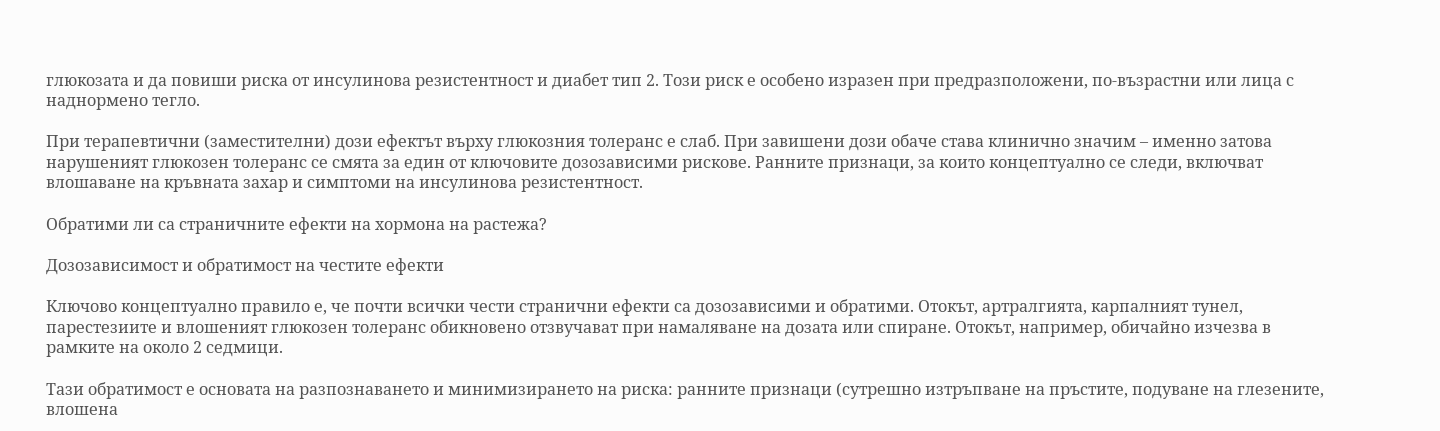глюкозата и да повиши риска от инсулинова резистентност и диабет тип 2. Този риск е особено изразен при предразположени, по-възрастни или лица с наднормено тегло.

При терапевтични (заместителни) дози ефектът върху глюкозния толеранс е слаб. При завишени дози обаче става клинично значим – именно затова нарушеният глюкозен толеранс се смята за един от ключовите дозозависими рискове. Ранните признаци, за които концептуално се следи, включват влошаване на кръвната захар и симптоми на инсулинова резистентност.

Обратими ли са страничните ефекти на хормона на растежа?

Дозозависимост и обратимост на честите ефекти

Ключово концептуално правило е, че почти всички чести странични ефекти са дозозависими и обратими. Отокът, артралгията, карпалният тунел, парестезиите и влошеният глюкозен толеранс обикновено отзвучават при намаляване на дозата или спиране. Отокът, например, обичайно изчезва в рамките на около 2 седмици.

Тази обратимост е основата на разпознаването и минимизирането на риска: ранните признаци (сутрешно изтръпване на пръстите, подуване на глезените, влошена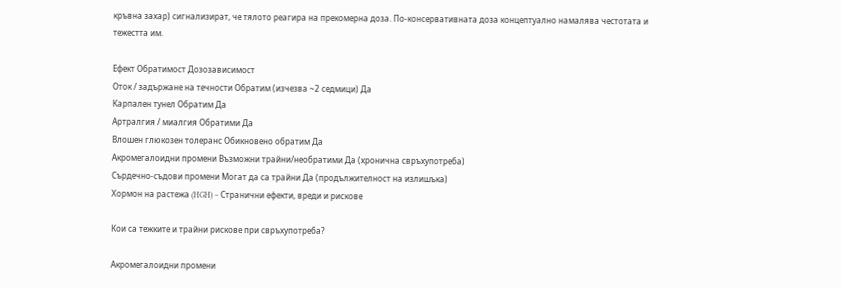кръвна захар) сигнализират, че тялото реагира на прекомерна доза. По-консервативната доза концептуално намалява честотата и тежестта им.

Ефект Обратимост Дозозависимост
Оток / задържане на течности Обратим (изчезва ~2 седмици) Да
Карпален тунел Обратим Да
Артралгия / миалгия Обратими Да
Влошен глюкозен толеранс Обикновено обратим Да
Акромегалоидни промени Възможни трайни/необратими Да (хронична свръхупотреба)
Сърдечно-съдови промени Могат да са трайни Да (продължителност на излишъка)
Хормон на растежа (HGH) – Странични ефекти, вреди и рискове

Кои са тежките и трайни рискове при свръхупотреба?

Акромегалоидни промени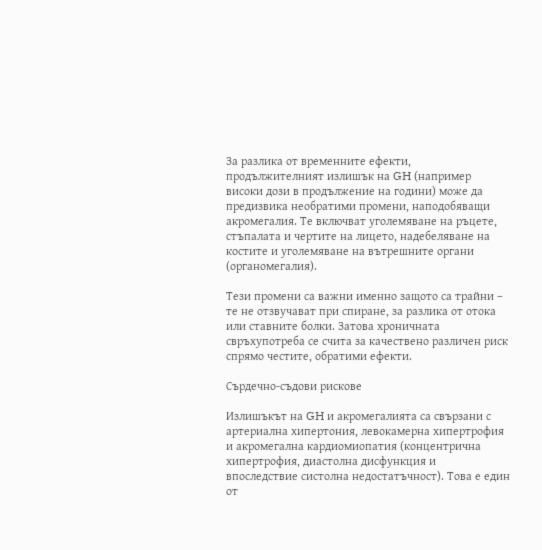За разлика от временните ефекти, продължителният излишък на GH (например високи дози в продължение на години) може да предизвика необратими промени, наподобяващи акромегалия. Те включват уголемяване на ръцете, стъпалата и чертите на лицето, надебеляване на костите и уголемяване на вътрешните органи (органомегалия).

Тези промени са важни именно защото са трайни – те не отзвучават при спиране, за разлика от отока или ставните болки. Затова хроничната свръхупотреба се счита за качествено различен риск спрямо честите, обратими ефекти.

Сърдечно-съдови рискове

Излишъкът на GH и акромегалията са свързани с артериална хипертония, левокамерна хипертрофия и акромегална кардиомиопатия (концентрична хипертрофия, диастолна дисфункция и впоследствие систолна недостатъчност). Това е един от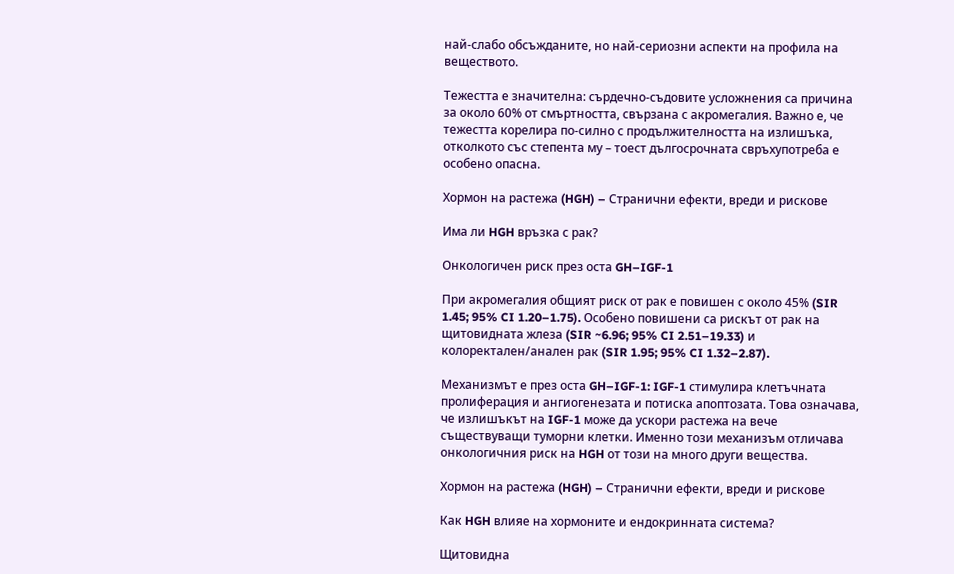най-слабо обсъжданите, но най-сериозни аспекти на профила на веществото.

Тежестта е значителна: сърдечно-съдовите усложнения са причина за около 60% от смъртността, свързана с акромегалия. Важно е, че тежестта корелира по-силно с продължителността на излишъка, отколкото със степента му – тоест дългосрочната свръхупотреба е особено опасна.

Хормон на растежа (HGH) – Странични ефекти, вреди и рискове

Има ли HGH връзка с рак?

Онкологичен риск през оста GH–IGF-1

При акромегалия общият риск от рак е повишен с около 45% (SIR 1.45; 95% CI 1.20–1.75). Особено повишени са рискът от рак на щитовидната жлеза (SIR ~6.96; 95% CI 2.51–19.33) и колоректален/анален рак (SIR 1.95; 95% CI 1.32–2.87).

Механизмът е през оста GH–IGF-1: IGF-1 стимулира клетъчната пролиферация и ангиогенезата и потиска апоптозата. Това означава, че излишъкът на IGF-1 може да ускори растежа на вече съществуващи туморни клетки. Именно този механизъм отличава онкологичния риск на HGH от този на много други вещества.

Хормон на растежа (HGH) – Странични ефекти, вреди и рискове

Как HGH влияе на хормоните и ендокринната система?

Щитовидна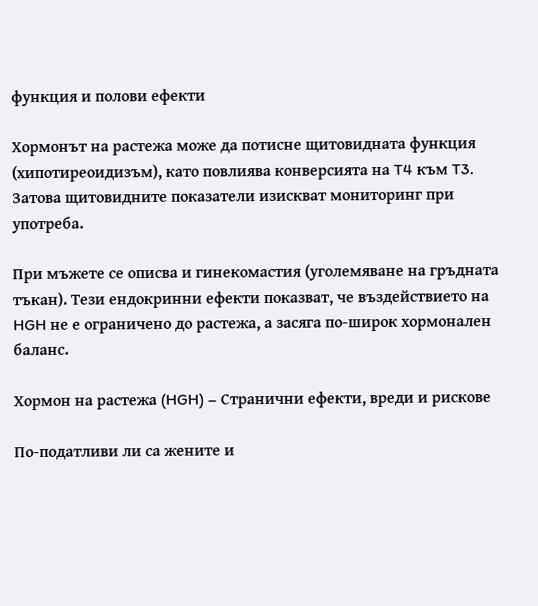функция и полови ефекти

Хормонът на растежа може да потисне щитовидната функция (хипотиреоидизъм), като повлиява конверсията на T4 към T3. Затова щитовидните показатели изискват мониторинг при употреба.

При мъжете се описва и гинекомастия (уголемяване на гръдната тъкан). Тези ендокринни ефекти показват, че въздействието на HGH не е ограничено до растежа, а засяга по-широк хормонален баланс.

Хормон на растежа (HGH) – Странични ефекти, вреди и рискове

По-податливи ли са жените и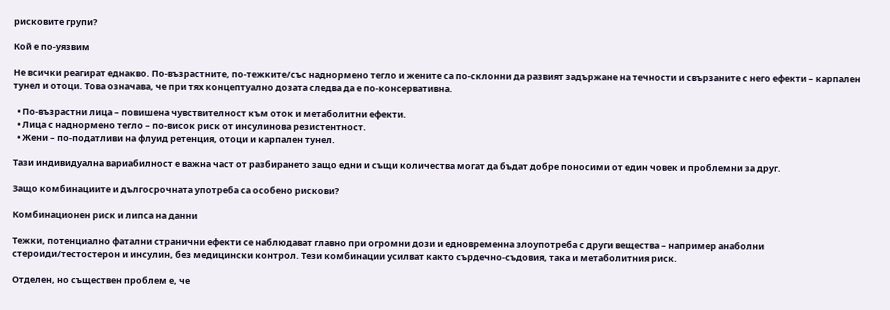рисковите групи?

Кой е по-уязвим

Не всички реагират еднакво. По-възрастните, по-тежките/със наднормено тегло и жените са по-склонни да развият задържане на течности и свързаните с него ефекти – карпален тунел и отоци. Това означава, че при тях концептуално дозата следва да е по-консервативна.

  • По-възрастни лица – повишена чувствителност към оток и метаболитни ефекти.
  • Лица с наднормено тегло – по-висок риск от инсулинова резистентност.
  • Жени – по-податливи на флуид ретенция, отоци и карпален тунел.

Тази индивидуална вариабилност е важна част от разбирането защо едни и същи количества могат да бъдат добре поносими от един човек и проблемни за друг.

Защо комбинациите и дългосрочната употреба са особено рискови?

Комбинационен риск и липса на данни

Тежки, потенциално фатални странични ефекти се наблюдават главно при огромни дози и едновременна злоупотреба с други вещества – например анаболни стероиди/тестостерон и инсулин, без медицински контрол. Тези комбинации усилват както сърдечно-съдовия, така и метаболитния риск.

Отделен, но съществен проблем е, че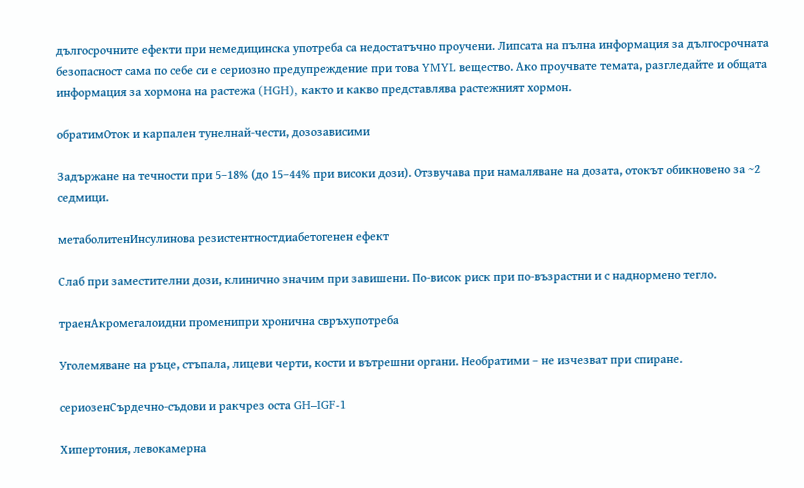дългосрочните ефекти при немедицинска употреба са недостатъчно проучени. Липсата на пълна информация за дългосрочната безопасност сама по себе си е сериозно предупреждение при това YMYL вещество. Ако проучвате темата, разгледайте и общата информация за хормона на растежа (HGH), както и какво представлява растежният хормон.

обратимОток и карпален тунелнай-чести, дозозависими

Задържане на течности при 5–18% (до 15–44% при високи дози). Отзвучава при намаляване на дозата, отокът обикновено за ~2 седмици.

метаболитенИнсулинова резистентностдиабетогенен ефект

Слаб при заместителни дози, клинично значим при завишени. По-висок риск при по-възрастни и с наднормено тегло.

траенАкромегалоидни променипри хронична свръхупотреба

Уголемяване на ръце, стъпала, лицеви черти, кости и вътрешни органи. Необратими – не изчезват при спиране.

сериозенСърдечно-съдови и ракчрез оста GH–IGF-1

Хипертония, левокамерна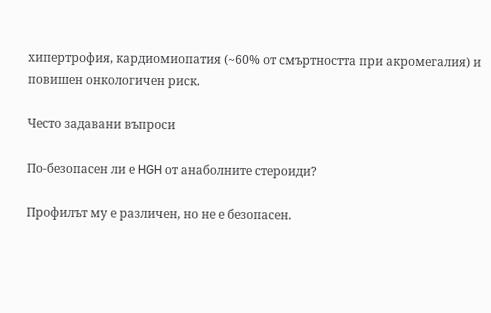хипертрофия, кардиомиопатия (~60% от смъртността при акромегалия) и повишен онкологичен риск.

Често задавани въпроси

По-безопасен ли е HGH от анаболните стероиди?

Профилът му е различен, но не е безопасен.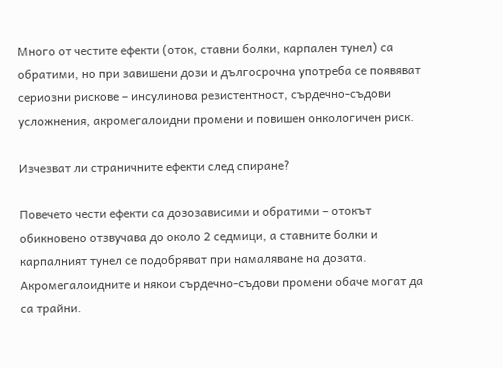Много от честите ефекти (оток, ставни болки, карпален тунел) са обратими, но при завишени дози и дългосрочна употреба се появяват сериозни рискове – инсулинова резистентност, сърдечно-съдови усложнения, акромегалоидни промени и повишен онкологичен риск.

Изчезват ли страничните ефекти след спиране?

Повечето чести ефекти са дозозависими и обратими – отокът обикновено отзвучава до около 2 седмици, а ставните болки и карпалният тунел се подобряват при намаляване на дозата. Акромегалоидните и някои сърдечно-съдови промени обаче могат да са трайни.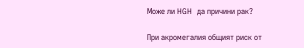Може ли HGH да причини рак?

При акромегалия общият риск от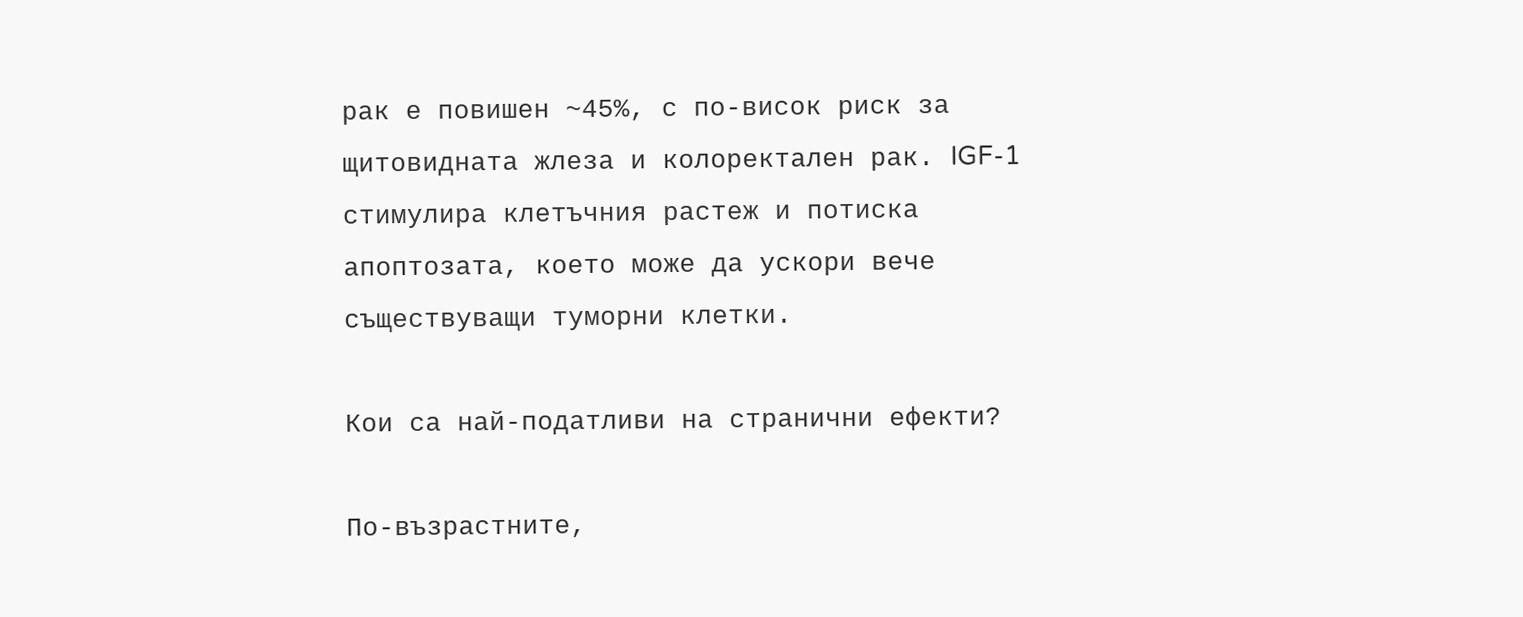рак е повишен ~45%, с по-висок риск за щитовидната жлеза и колоректален рак. IGF-1 стимулира клетъчния растеж и потиска апоптозата, което може да ускори вече съществуващи туморни клетки.

Кои са най-податливи на странични ефекти?

По-възрастните,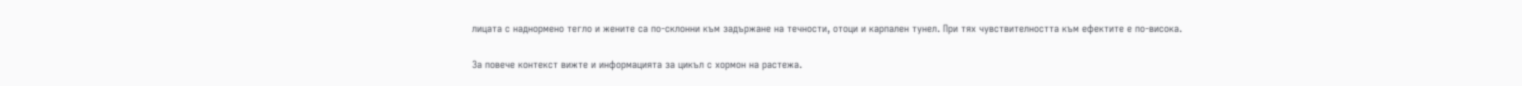лицата с наднормено тегло и жените са по-склонни към задържане на течности, отоци и карпален тунел. При тях чувствителността към ефектите е по-висока.

За повече контекст вижте и информацията за цикъл с хормон на растежа.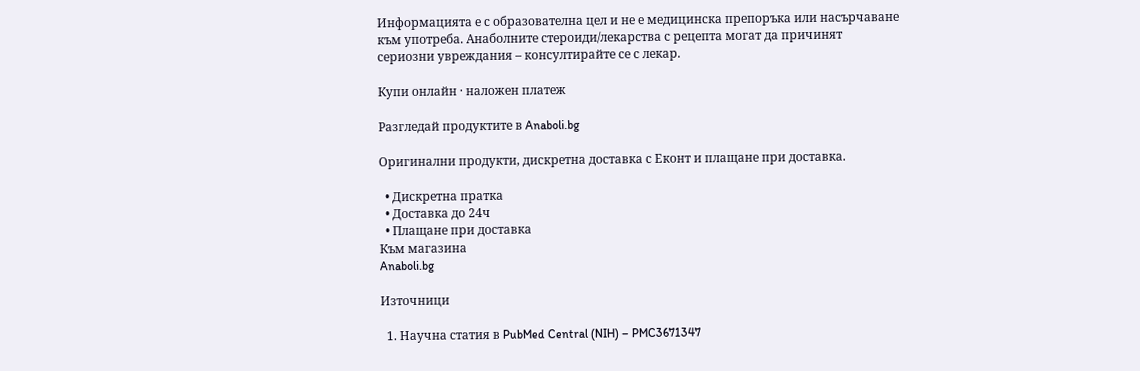Информацията е с образователна цел и не е медицинска препоръка или насърчаване към употреба. Анаболните стероиди/лекарства с рецепта могат да причинят сериозни увреждания – консултирайте се с лекар.

Купи онлайн · наложен платеж

Разгледай продуктите в Anaboli.bg

Оригинални продукти, дискретна доставка с Еконт и плащане при доставка.

  • Дискретна пратка
  • Доставка до 24ч
  • Плащане при доставка
Към магазина
Anaboli.bg

Източници

  1. Научна статия в PubMed Central (NIH) – PMC3671347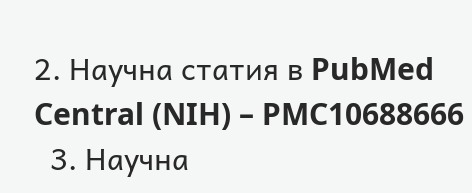2. Научна статия в PubMed Central (NIH) – PMC10688666
  3. Научна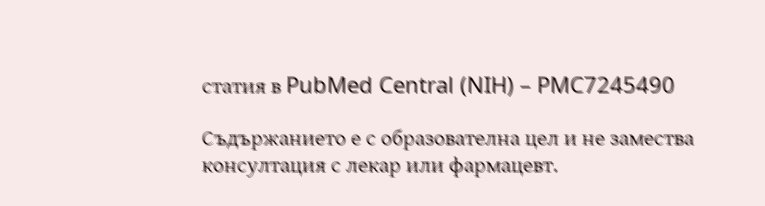статия в PubMed Central (NIH) – PMC7245490

Съдържанието е с образователна цел и не замества консултация с лекар или фармацевт.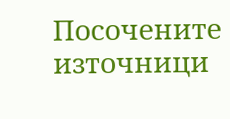Посочените източници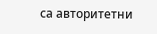са авторитетни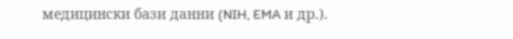медицински бази данни (NIH, EMA и др.).